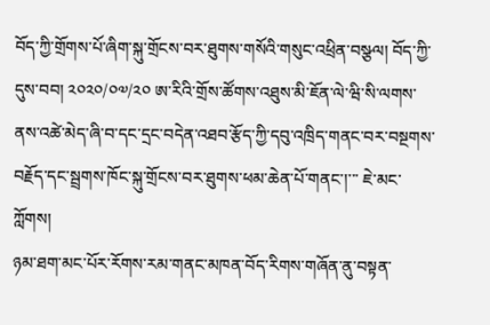བོད་ཀྱི་གྲོགས་པོ་ཞིག་སྐུ་གྲོངས་བར་ཐུགས་གསོའི་གསུང་འཕྲིན་བསྩལ། བོད་ཀྱི་དུས་བབ། ༢༠༢༠/༠༧/༢༠ ཨ་རིའི་གྲོས་ཚོགས་འཐུས་མི་ཇོན་ལེ་ཝི་སི་ལགས་ནས་འཚེ་མེད་ཞི་བ་དང་དྲང་བདེན་འཐབ་རྩོད་ཀྱི་དབུ་འཁྲིད་གནང་བར་བསྔགས་བརྗོད་དང་སྦྲགས་ཁོང་སྐུ་གྲོངས་བར་ཐུགས་ཕམ་ཆེན་པོ་གནང་།་་་ ཇེ་མང་ཀློགས།
ཉམ་ཐག་མང་པོར་རོགས་རམ་གནང་མཁན་བོད་རིགས་གཞོན་ནུ་བསྟན་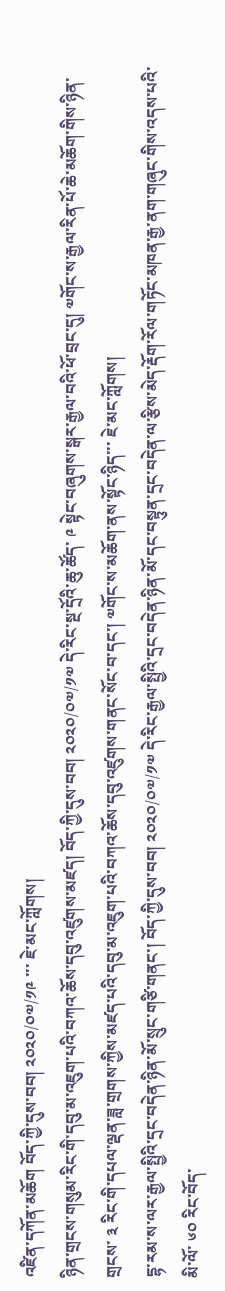འཛིན་དཀོན་མཆོག བོད་ཀྱི་དུས་བབ། ༢༠༢༠/༠༧/༡༩ ་་་ ཇེ་མང་ཀློགས།
ཉིན་གྲངས་གསུམ་རིང་གི་དབུ་མ་འཇུག་པའི་བཀའ་ཆོས་དབུ་འཛུགས་མཛད། བོད་ཀྱི་དུས་བབ། ༢༠༢༠/༠༧/༡༧ དེ་རིང་སྔ་དྲོའི་ཆུ་ཚོད་ ༩ སྟེང་བཞུགས་སྒར་རྒྱལ་བའི་ཕོ་བྲང་དུ། ༧གོང་ས་རྒྱལ་རིན་པོ་ཆེ་མཆོག་གིས་ཉིན་གྲངས་ ༣ རིང་གི་དཔལ་ལྡན་ཟླ་གྲགས་ཀྱིས་མཛད་པའི་དབུ་མ་འཇུག་པའི་བཀའ་ཆོས་དབུ་འཛུགས་གནང་སོང་བ་དང་། ༧གོང་ས་མཆོག་ནས་སྟོང་ཉིད་་་ ཇེ་མང་ཀློགས།
དྷ་རམ་ས་ལར་རྒྱལ་སྤྱིའི་དྲང་བདེན་ཉིན་མོ་སྲུང་གཙི་གནང་། བོད་ཀྱི་དུས་བབ། ༢༠༢༠/༠༧/༡༧ དེ་རིང་རྒྱལ་སྤྱིའི་དྲང་བདེན་ཉིན་མོ་དང་བསྟུན་དྲང་བདེན་ལ་རྩིས་མེད་རྡོག་རོལ་གཏོང་མཁན་རྒྱ་ནག་གཞུང་གིས་འདས་པའི་མི་ལོ་ ༦༠ རིང་བོད་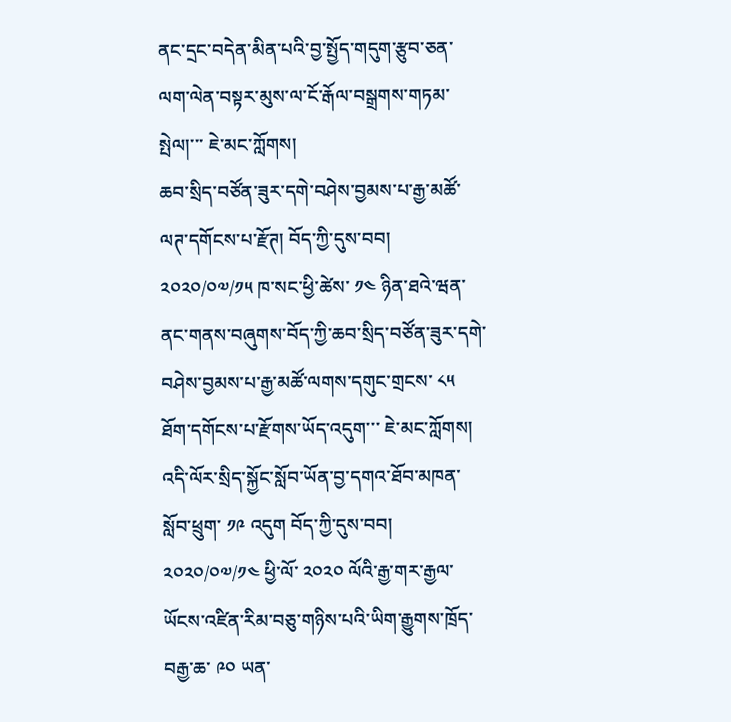ནང་དྲང་བདེན་མིན་པའི་བྱ་སྤྱོད་གདུག་རྩུབ་ཅན་ལག་ལེན་བསྟར་མུས་ལ་ངོ་རྒོལ་བསྒྲགས་གཏམ་སྤེལ།་་་ ཇེ་མང་ཀློགས།
ཆབ་སྲིད་བཙོན་ཟུར་དགེ་བཤེས་བྱམས་པ་རྒྱ་མཚོ་ལཊ་དགོངས་པ་རྫོཊ། བོད་ཀྱི་དུས་བབ། ༢༠༢༠/༠༧/༡༥ ཁ་སང་ཕྱི་ཚེས་ ༡༤ ཉིན་ཐའེ་ཝན་ནང་གནས་བཞུགས་བོད་ཀྱི་ཆབ་སྲིད་བཙོན་ཟུར་དགེ་བཤེས་བྱམས་པ་རྒྱ་མཚོ་ལགས་དགུང་གྲངས་ ༨༥ ཐོག་དགོངས་པ་རྫོགས་ཡོད་འདུག་་་ ཇེ་མང་ཀློགས།
འདི་ལོར་སྲིད་སྐྱོང་སློབ་ཡོན་བྱ་དགའ་ཐོབ་མཁན་སློབ་ཕྲུག་ ༡༩ འདུག བོད་ཀྱི་དུས་བབ། ༢༠༢༠/༠༧/༡༤ ཕྱི་ལོ་ ༢༠༢༠ ལོའི་རྒྱ་གར་རྒྱལ་ཡོངས་འཛིན་རིམ་བཅུ་གཉིས་པའི་ཡིག་རྒྱུགས་ཁྲོད་བརྒྱ་ཆ་ ༩༠ ཡན་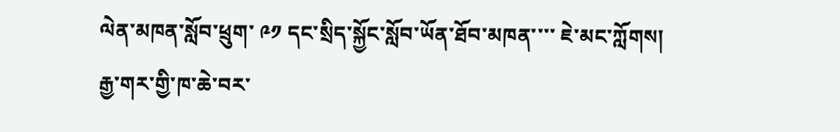ལེན་མཁན་སློབ་ཕྲུག་ ༩༡ དང་སྲིད་སྐྱོང་སློབ་ཡོན་ཐོབ་མཁན་་་་ ཇེ་མང་ཀློགས།
རྒྱ་གར་གྱི་ཁ་ཆེ་བར་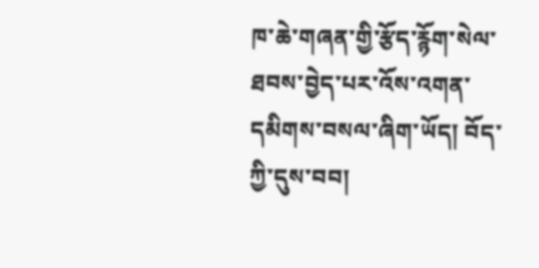ཁ་ཆེ་གཞན་གྱི་རྩོད་རྙོག་སེལ་ཐབས་བྱེད་པར་འོས་འགན་དམིགས་བསལ་ཞིག་ཡོད། བོད་ཀྱི་དུས་བབ།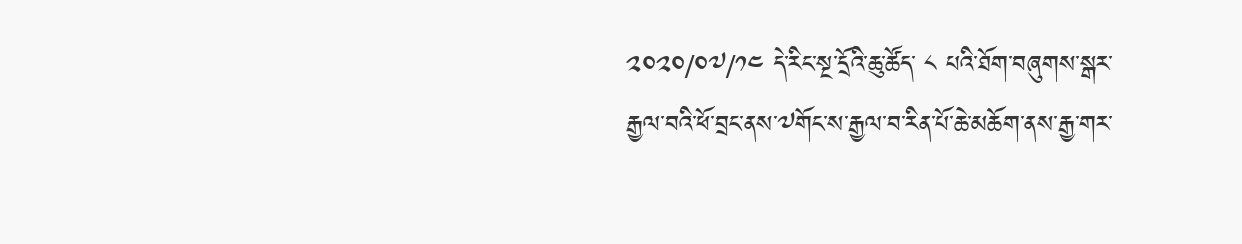༢༠༢༠/༠༧/༡༤ དེ་རིང་སྔ་དྲོའི་ཆུ་ཚོད་ ༨ པའི་ཐོག་བཞུགས་སྒར་རྒྱལ་བའི་ཕོ་བྲང་ནས་༧གོང་ས་རྒྱལ་བ་རིན་པོ་ཆེ་མཆོག་ནས་རྒྱ་གར་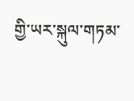གྱི་ཡར་སྐུལ་གཏམ་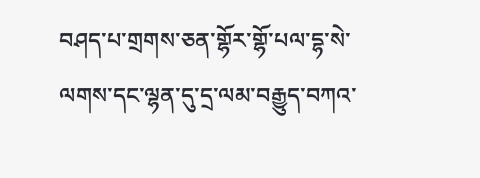བཤད་པ་གྲགས་ཅན་གྷོར་གྷོ་པལ་དྷ་སེ་ལགས་དང་ལྷན་དུ་དྲ་ལམ་བརྒྱུད་བཀའ་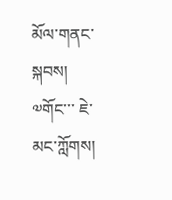མོལ་གནང་སྐབས། ༧གོང་་་ ཇེ་མང་ཀློགས།